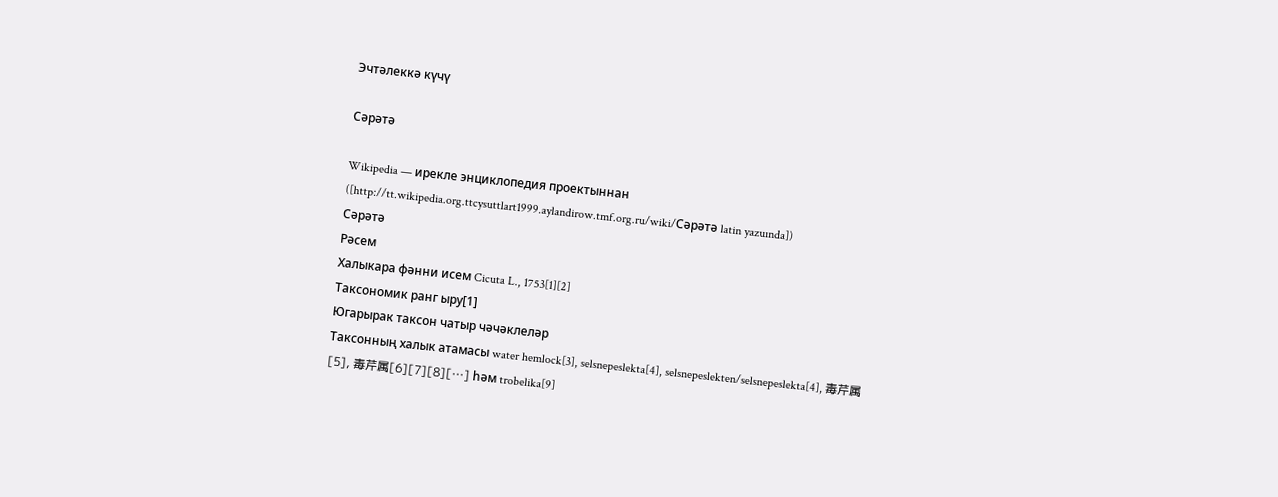Эчтәлеккә күчү

Сәрәтә

Wikipedia — ирекле энциклопедия проектыннан ([http://tt.wikipedia.org.ttcysuttlart1999.aylandirow.tmf.org.ru/wiki/Сәрәтә latin yazuında])
Сәрәтә
Рәсем
Халыкара фәнни исем Cicuta L., 1753[1][2]
Таксономик ранг ыру[1]
Югарырак таксон чатыр чәчәклеләр
Таксонның халык атамасы water hemlock[3], selsnepeslekta[4], selsnepeslekten/selsnepeslekta[4], 毒芹属[5], 毒芹属[6][7][8][…] һәм trobelika[9]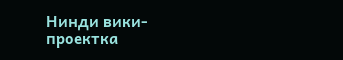Нинди вики-проектка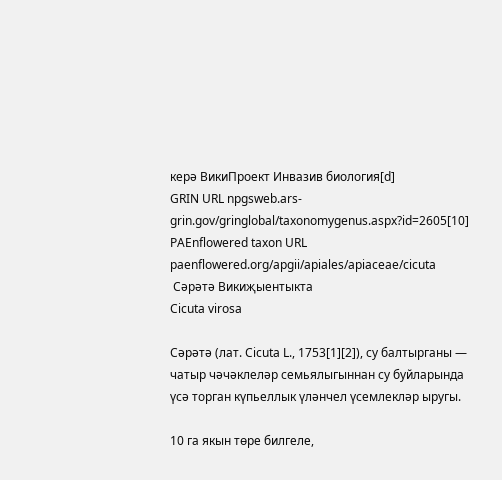керә ВикиПроект Инвазив биология[d]
GRIN URL npgsweb.ars-grin.gov/gringlobal/taxonomygenus.aspx?id=2605[10]
PAEnflowered taxon URL paenflowered.org/apgii/apiales/apiaceae/cicuta
 Сәрәтә Викиҗыентыкта
Cicuta virosa

Сәрәтә (лат. Cicuta L., 1753[1][2]), су балтырганы — чатыр чәчәклеләр семьялыгыннан су буйларында үсә торган күпьеллык үләнчел үсемлекләр ыругы.

10 га якын төре билгеле,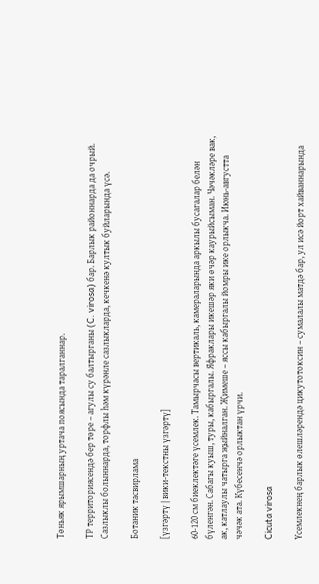Төньяк ярымшарның уртача поясында таралганнар.

ТР территориясендә бер төре – агулы су балтырганы (C. virosa) бар. Барлык районнарда да очрый. Сазлыклы болыннарда, торфлы һәм күрәнле сазлыкларда, кечкенә култык буйларында үсә.

Ботаник тасвирлама

[үзгәртү | вики-текстны үзгәртү]

60-120 см биеклектәге үсемлек. Тамырчасы вертикаль, камераларында аркылы бусагалар белән бүленгән. Сабагы куыш, туры, кабыргалы. Яфраклары икешәр яки өчәр каурыйсыман. Чәчәкләре вак, ак, катлаулы чатырга җыйналган. Җимеше – яссы кабыргалы йомры ике орлыкча. Июнь-августта чәчәк ата. Күбесенчә орлыктан үрчи.

Cicuta virosa

Үсемлекнең барлык өлешләрендә цикутотоксин – сумалалы матдә бар, ул исә йорт хайваннарында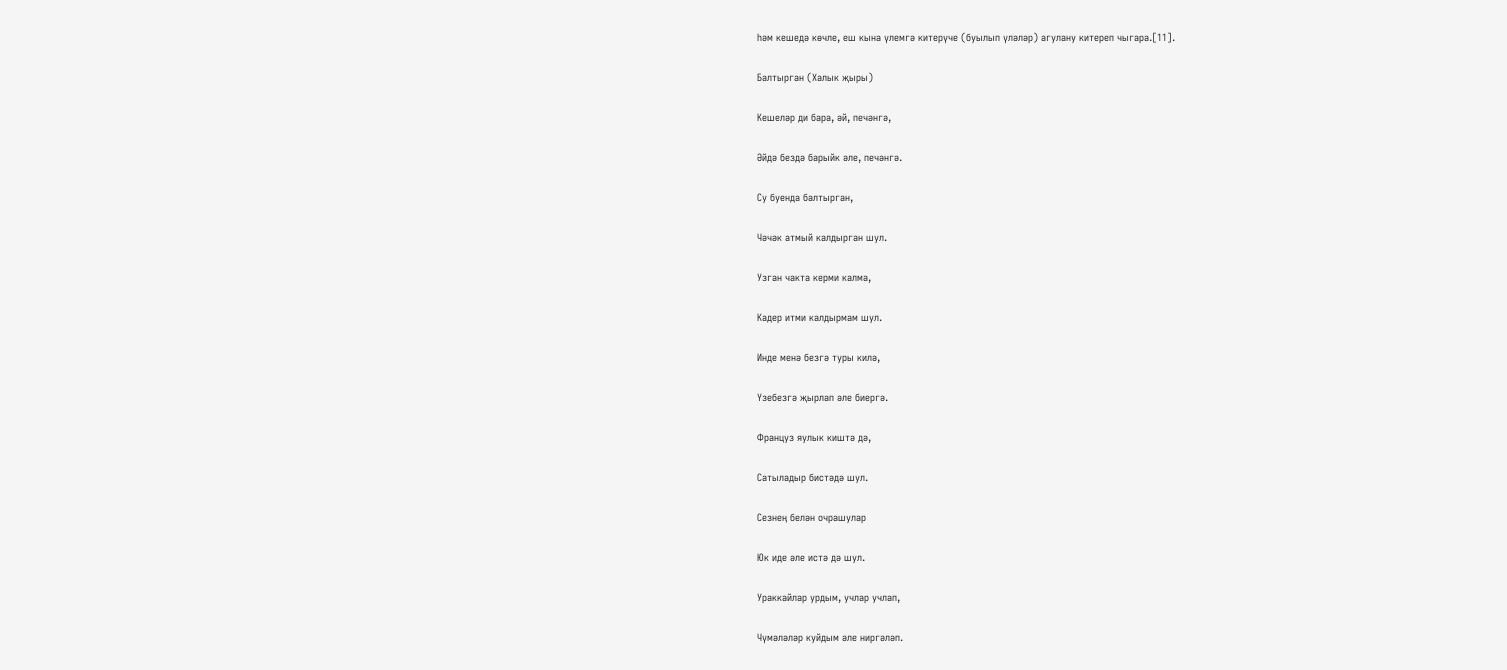һәм кешедә көчле, еш кына үлемгә китерүче (буылып үләләр) агулану китереп чыгара.[11].

Балтырган (Халык җыры)

Кешеләр ди бара, әй, печәнгә,

Әйдә бездә барыйк әле, печәнгә.

Су буенда балтырган,

Чәчәк атмый калдырган шул.

Узган чакта керми калма,

Кадер итми калдырмам шул.

Инде менә безгә туры килә,

Үзебезгә җырлап әле биергә.

Француз яулык киштә дә,

Сатыладыр бистәдә шул.

Сезнең белән очрашулар

Юк иде әле истә дә шул.

Ураккайлар урдым, учлар учлап,

Чүмәләләр куйдым әле ниргәләп.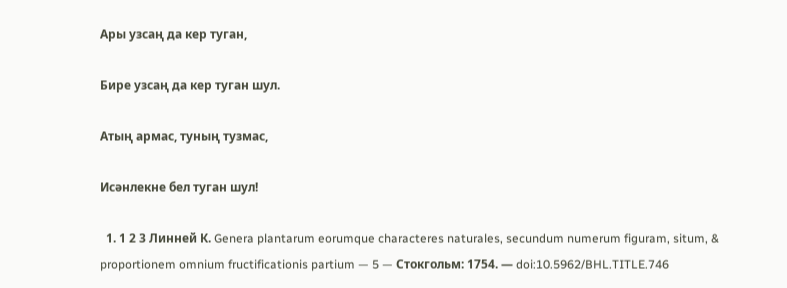Ары узсаң да кер туган,

Бире узсаң да кер туган шул.

Атың армас, туның тузмас,

Исәнлекне бел туган шул!

  1. 1 2 3 Линней К. Genera plantarum eorumque characteres naturales, secundum numerum figuram, situm, & proportionem omnium fructificationis partium — 5 — Стокгольм: 1754. — doi:10.5962/BHL.TITLE.746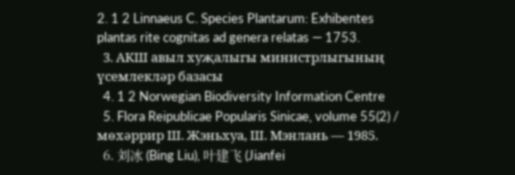2. 1 2 Linnaeus C. Species Plantarum: Exhibentes plantas rite cognitas ad genera relatas — 1753.
  3. АКШ авыл хуҗалыгы министрлыгының үсемлекләр базасы
  4. 1 2 Norwegian Biodiversity Information Centre
  5. Flora Reipublicae Popularis Sinicae, volume 55(2) / мөхәррир Ш. Жэньхуа, Ш. Мэнлань — 1985.
  6. 刘冰 (Bing Liu), 叶建飞 (Jianfei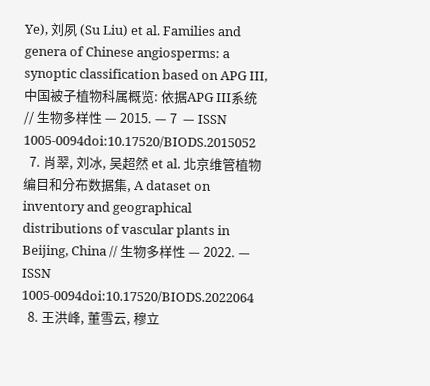Ye), 刘夙 (Su Liu) et al. Families and genera of Chinese angiosperms: a synoptic classification based on APG III, 中国被子植物科属概览: 依据APG III系统 // 生物多样性 — 2015. — 7  — ISSN 1005-0094doi:10.17520/BIODS.2015052
  7. 肖翠, 刘冰, 吴超然 et al. 北京维管植物编目和分布数据集, A dataset on inventory and geographical distributions of vascular plants in Beijing, China // 生物多样性 — 2022. — ISSN 1005-0094doi:10.17520/BIODS.2022064
  8. 王洪峰, 董雪云, 穆立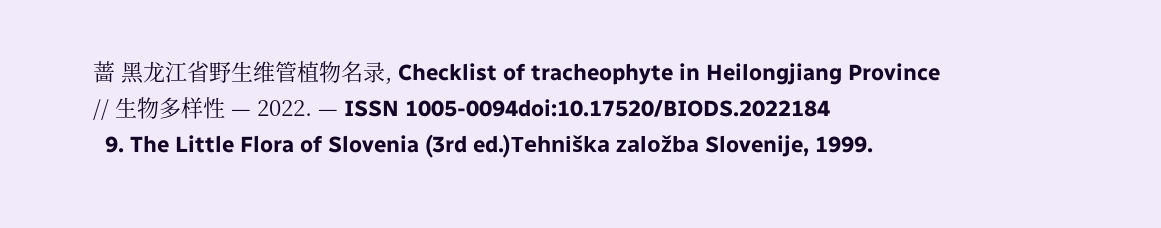蔷 黑龙江省野生维管植物名录, Checklist of tracheophyte in Heilongjiang Province // 生物多样性 — 2022. — ISSN 1005-0094doi:10.17520/BIODS.2022184
  9. The Little Flora of Slovenia (3rd ed.)Tehniška založba Slovenije, 1999.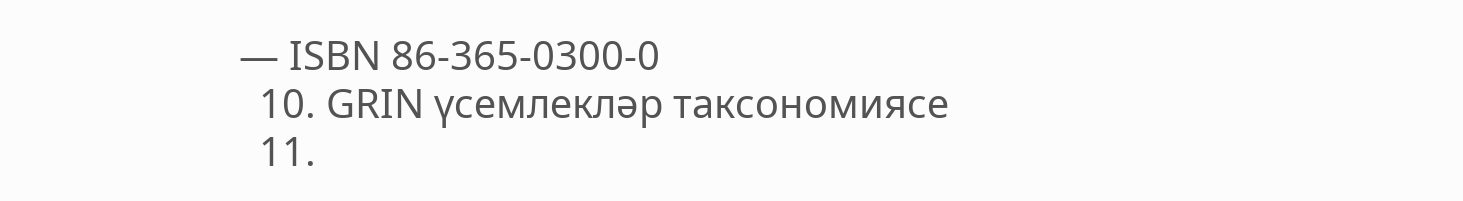— ISBN 86-365-0300-0
  10. GRIN үсемлекләр таксономиясе
  11.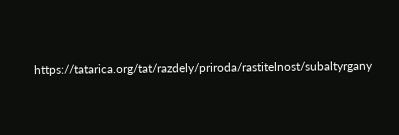https://tatarica.org/tat/razdely/priroda/rastitelnost/subaltyrgany